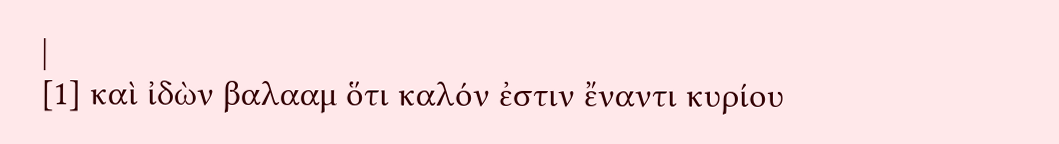|
[1] καὶ ἰδὼν βαλααμ ὅτι καλόν ἐστιν ἔναντι κυρίου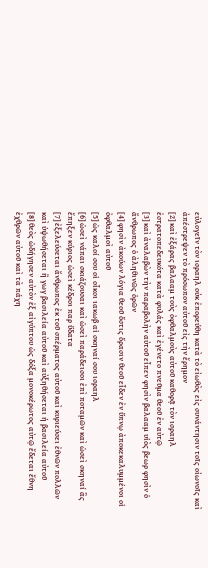εὐλογεῖν τὸν ισραηλ οὐκ ἐπορεύθη κατὰ τὸ εἰωθὸς εἰς συνάντησιν τοῖς οἰωνοῖς καὶ ἀπέστρεψεν τὸ πρόσωπον αὐτοῦ εἰς τὴν ἔρημον
[2] καὶ ἐξάρας βαλααμ τοὺς ὀφθαλμοὺς αὐτοῦ καθορᾷ τὸν ισραηλ ἐστρατοπεδευκότα κατὰ φυλάς καὶ ἐγένετο πνεῦμα θεοῦ ἐν αὐτῷ
[3] καὶ ἀναλαβὼν τὴν παραβολὴν αὐτοῦ εἶπεν φησὶν βαλααμ υἱὸς βεωρ φησὶν ὁ ἄνθρωπος ὁ ἀληθινῶς ὁρῶν
[4] φησὶν ἀκούων λόγια θεοῦ ὅστις ὅρασιν θεοῦ εἶδεν ἐν ὕπνῳ ἀποκεκαλυμμένοι οἱ ὀφθαλμοὶ αὐτοῦ
[5] ὡς καλοί σου οἱ οἶκοι ιακωβ αἱ σκηναί σου ισραηλ
[6] ὡσεὶ νάπαι σκιάζουσαι καὶ ὡσεὶ παράδεισοι ἐπὶ ποταμῶν καὶ ὡσεὶ σκηναί ἃς ἔπηξεν κύριος ὡσεὶ κέδροι παρ ὕδατα
[7] ἐξελεύσεται ἄνθρωπος ἐκ τοῦ σπέρματος αὐτοῦ καὶ κυριεύσει ἐθνῶν πολλῶν καὶ ὑψωθήσεται ἢ γωγ βασιλεία αὐτοῦ καὶ αὐξηθήσεται ἡ βασιλεία αὐτοῦ
[8] θεὸς ὡδήγησεν αὐτὸν ἐξ αἰγύπτου ὡς δόξα μονοκέρωτος αὐτῷ ἔδεται ἔθνη ἐχθρῶν αὐτοῦ καὶ τὰ πάχη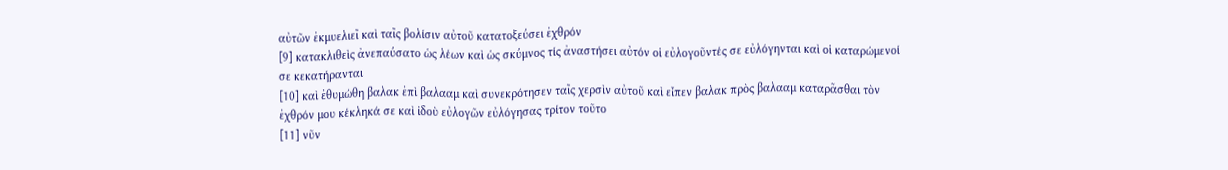αὐτῶν ἐκμυελιεῖ καὶ ταῖς βολίσιν αὐτοῦ κατατοξεύσει ἐχθρόν
[9] κατακλιθεὶς ἀνεπαύσατο ὡς λέων καὶ ὡς σκύμνος τίς ἀναστήσει αὐτόν οἱ εὐλογοῦντές σε εὐλόγηνται καὶ οἱ καταρώμενοί σε κεκατήρανται
[10] καὶ ἐθυμώθη βαλακ ἐπὶ βαλααμ καὶ συνεκρότησεν ταῖς χερσὶν αὐτοῦ καὶ εἶπεν βαλακ πρὸς βαλααμ καταρᾶσθαι τὸν ἐχθρόν μου κέκληκά σε καὶ ἰδοὺ εὐλογῶν εὐλόγησας τρίτον τοῦτο
[11] νῦν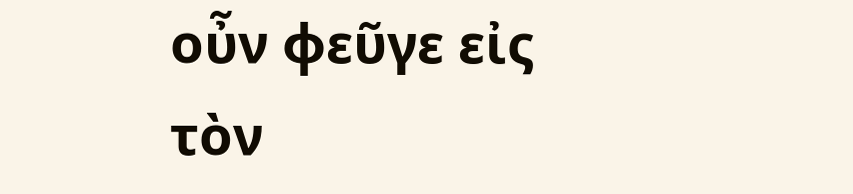οὖν φεῦγε εἰς τὸν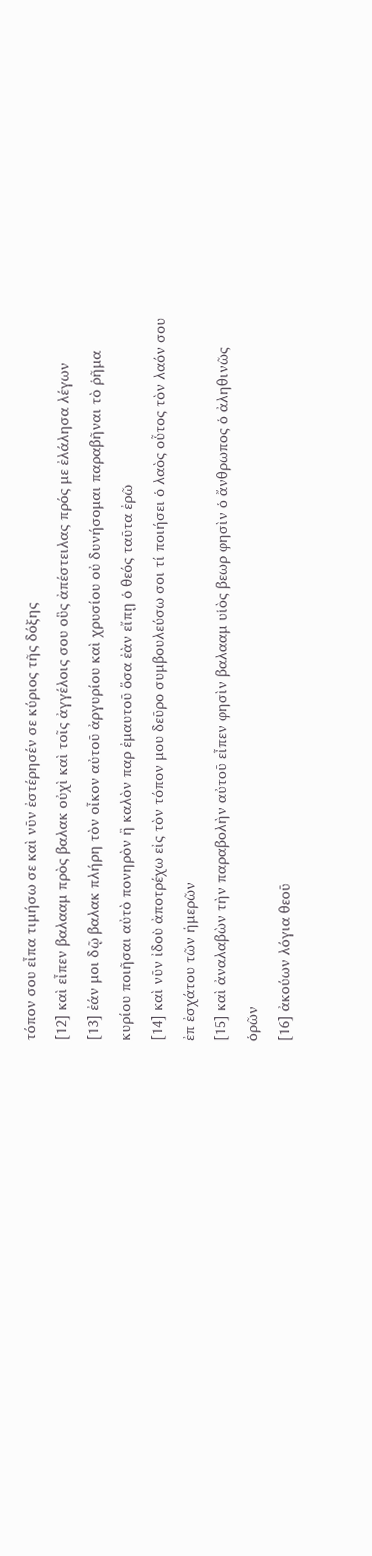τόπον σου εἶπα τιμήσω σε καὶ νῦν ἐστέρησέν σε κύριος τῆς δόξης
[12] καὶ εἶπεν βαλααμ πρὸς βαλακ οὐχὶ καὶ τοῖς ἀγγέλοις σου οὓς ἀπέστειλας πρός με ἐλάλησα λέγων
[13] ἐάν μοι δῷ βαλακ πλήρη τὸν οἶκον αὐτοῦ ἀργυρίου καὶ χρυσίου οὐ δυνήσομαι παραβῆναι τὸ ῥῆμα κυρίου ποιῆσαι αὐτὸ πονηρὸν ἢ καλὸν παρ ἐμαυτοῦ ὅσα ἐὰν εἴπῃ ὁ θεός ταῦτα ἐρῶ
[14] καὶ νῦν ἰδοὺ ἀποτρέχω εἰς τὸν τόπον μου δεῦρο συμβουλεύσω σοι τί ποιήσει ὁ λαὸς οὗτος τὸν λαόν σου ἐπ ἐσχάτου τῶν ἡμερῶν
[15] καὶ ἀναλαβὼν τὴν παραβολὴν αὐτοῦ εἶπεν φησὶν βαλααμ υἱὸς βεωρ φησὶν ὁ ἄνθρωπος ὁ ἀληθινῶς ὁρῶν
[16] ἀκούων λόγια θεοῦ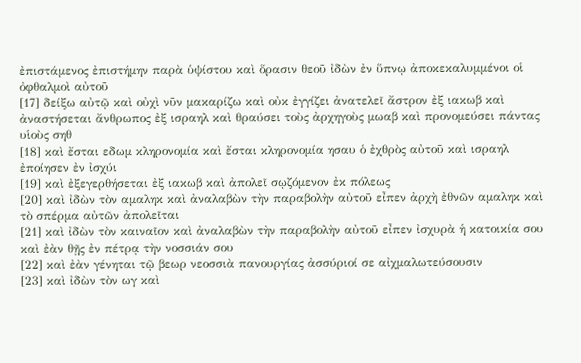ἐπιστάμενος ἐπιστήμην παρὰ ὑψίστου καὶ ὅρασιν θεοῦ ἰδὼν ἐν ὕπνῳ ἀποκεκαλυμμένοι οἱ ὀφθαλμοὶ αὐτοῦ
[17] δείξω αὐτῷ καὶ οὐχὶ νῦν μακαρίζω καὶ οὐκ ἐγγίζει ἀνατελεῖ ἄστρον ἐξ ιακωβ καὶ ἀναστήσεται ἄνθρωπος ἐξ ισραηλ καὶ θραύσει τοὺς ἀρχηγοὺς μωαβ καὶ προνομεύσει πάντας υἱοὺς σηθ
[18] καὶ ἔσται εδωμ κληρονομία καὶ ἔσται κληρονομία ησαυ ὁ ἐχθρὸς αὐτοῦ καὶ ισραηλ ἐποίησεν ἐν ἰσχύι
[19] καὶ ἐξεγερθήσεται ἐξ ιακωβ καὶ ἀπολεῖ σῳζόμενον ἐκ πόλεως
[20] καὶ ἰδὼν τὸν αμαληκ καὶ ἀναλαβὼν τὴν παραβολὴν αὐτοῦ εἶπεν ἀρχὴ ἐθνῶν αμαληκ καὶ τὸ σπέρμα αὐτῶν ἀπολεῖται
[21] καὶ ἰδὼν τὸν καιναῖον καὶ ἀναλαβὼν τὴν παραβολὴν αὐτοῦ εἶπεν ἰσχυρὰ ἡ κατοικία σου καὶ ἐὰν θῇς ἐν πέτρᾳ τὴν νοσσιάν σου
[22] καὶ ἐὰν γένηται τῷ βεωρ νεοσσιὰ πανουργίας ἀσσύριοί σε αἰχμαλωτεύσουσιν
[23] καὶ ἰδὼν τὸν ωγ καὶ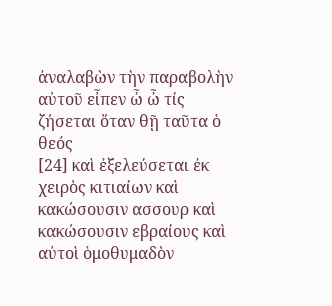ἀναλαβὼν τὴν παραβολὴν αὐτοῦ εἶπεν ὦ ὦ τίς ζήσεται ὅταν θῇ ταῦτα ὁ θεός
[24] καὶ ἐξελεύσεται ἐκ χειρὸς κιτιαίων καὶ κακώσουσιν ασσουρ καὶ κακώσουσιν εβραίους καὶ αὐτοὶ ὁμοθυμαδὸν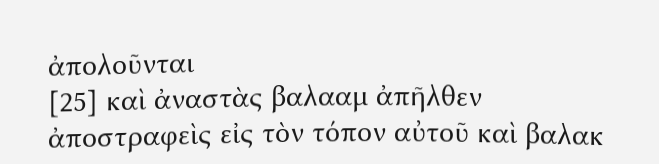ἀπολοῦνται
[25] καὶ ἀναστὰς βαλααμ ἀπῆλθεν ἀποστραφεὶς εἰς τὸν τόπον αὐτοῦ καὶ βαλακ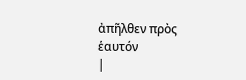ἀπῆλθεν πρὸς ἑαυτόν
|